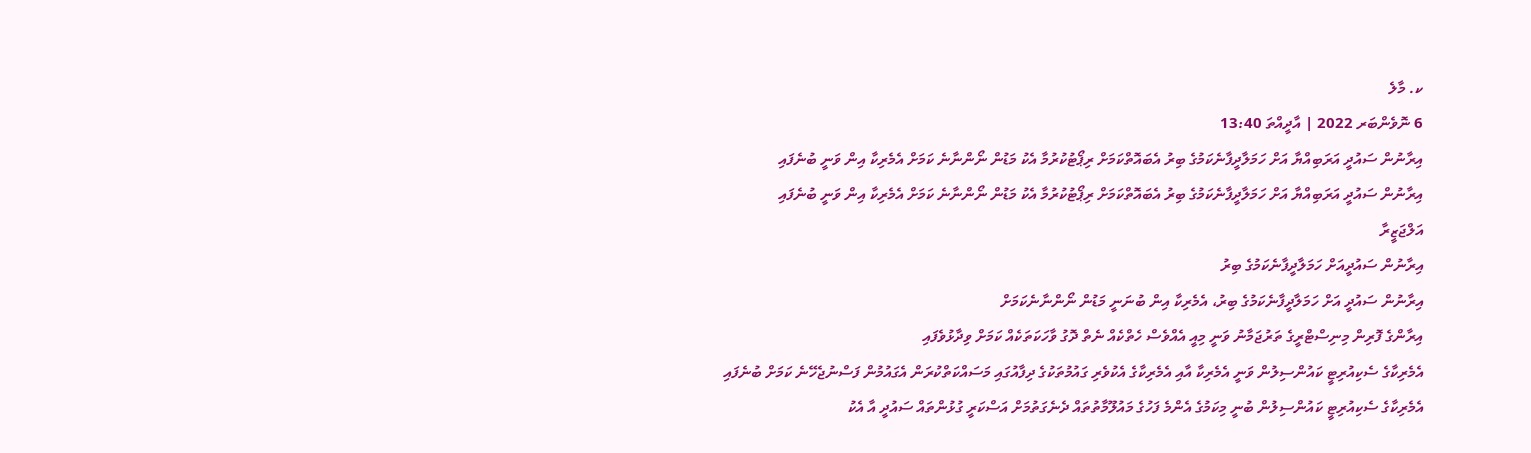ކ. މާލެ
6 ނޮވެންބަރ 2022 | އާދީއްތަ 13:40
އިރާނުން ސައުދީ އަރަބިއްޔާ އަށް ހަމަލާދީފާނެކަމުގެ ބިރު އެބައޮތްކަމަށް ރިޕޯޓުކުރުމާ އެކު މަޑުން ނޯންނާނެ ކަމަށް އެމެރިކާ އިން ވަނީ ބުނެފައި
އިރާނުން ސައުދީ އަރަބިއްޔާ އަށް ހަމަލާދީފާނެކަމުގެ ބިރު އެބައޮތްކަމަށް ރިޕޯޓުކުރުމާ އެކު މަޑުން ނޯންނާނެ ކަމަށް އެމެރިކާ އިން ވަނީ ބުނެފައި
އަލްޖަޒީރާ
އިރާނުން ސައުދީއަށް ހަމަލާދީފާނެކަމުގެ ބިރު
އިރާނުން ސައުދީ އަށް ހަމަލާދީފާނެކަމުގެ ބިރު، އެމެރިކާ އިން ބުނަނީ މަޑުން ނޯންނާނެކަމަށް
އިރާންގެ ފޮރިން މިނިސްޓްރީގެ ތަރުޖަމާނު ވަނީ މިއީ އެއްވެސް ހެތްކެއް ނެތް ދޮގު ވާހަކަތަކެއް ކަމަށް ވިދާޅުވެފައި
އެމެރިކާގެ ސެކިއުރިޓީ ކައުންސިލުން ވަނީ އެމެރިކާ އާއި އެމެރިކާގެ އެކުވެރި ގައުމުތަކުގެ ދިފާއުގައި މަސައްކަތްކުރަން އެގައުމުން ފަސްނުޖެހޭނެ ކަމަށް ބުނެފައި
އެމެރިކާގެ ސެކިއުރިޓީ ކައުންސިލުން ބުނީ މިކަމުގެ އެންމެ ފަހުގެ މައުލޫމާތުތައް ދެނެގަތުމަށް އަސްކަރީ ގުޅުންތައް ސައުދީ އާ އެކު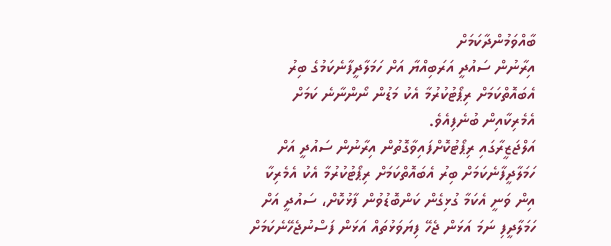ބާއްވަމުންދާކަމަށް
އިރާނުން ސައުދީ އަރަބިއްޔާ އަށް ހަމަލާދީފާނެކަމުގެ ބިރު އެބައޮތްކަމަށް ރިޕޯޓުކުރުމާ އެކު މަޑުން ނޯންނާނެ ކަމަށް އެމެރިކާއިން ބުނެފިއެވެ.
އަލްޖަޒީރާގައި ރިޕޯޓުކޮށްފައިވާގޮތުން އިރާނުން ސައުދީ އަށް ހަމަލާދީފާނެކަމަށް ބިރު އެބައޮތްކަމަށް ރިޕޯޓުކުރުމާ އެކު އެމެރިކާ އިން ވަނީ އެކަމާ ގުޅިގެން ކަންބޮޑުވުން ފާޅުކޮށް، ސައުދީ އަށް ހަމަލާދީފި ނަމަ އަޅަން ޖެހޭ ފިޔަވަޅުތައް އަޅަން ފަސްނުޖެހޭނެކަމަށް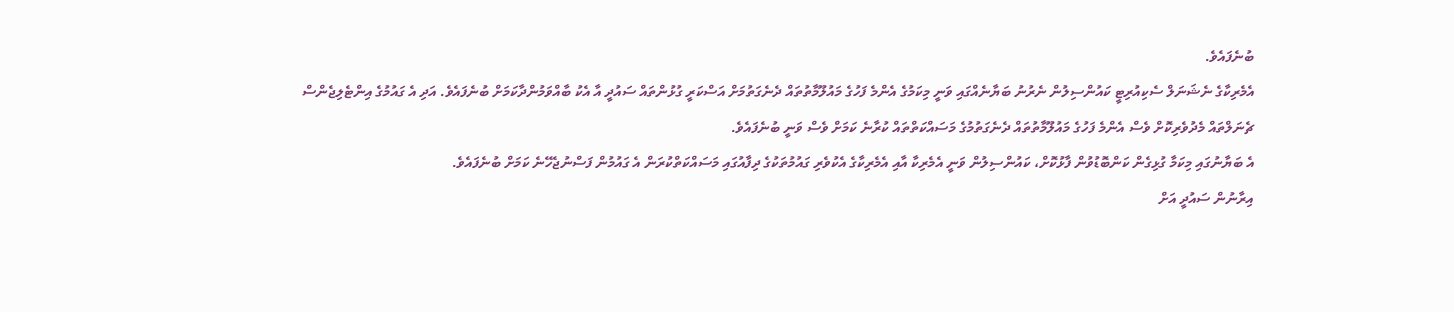ބުނެފައެވެ.
އެމެރިކާގެ ނެޝަނަލް ސެކިއުރިޓީ ކައުންސިލުން ނެރުނު ބަޔާނެއްގައި ވަނީ މިކަމުގެ އެންމެ ފަހުގެ މައުލޫމާތުތައް ދެނެގަތުމަށް އަސްކަރީ ގުޅުންތައް ސައުދީ އާ އެކު ބާއްވަމުންދާކަމަށް ބުނެފައެވެ. އަދި އެ ގައުމުގެ އިންޓެލިޖެންސް ޗެނަލްތައް މެދުވެރިކޮށް ވެސް އެންމެ ފަހުގެ މައުލޫމާތުތައް ދެނެގަތުމުގެ މަސައްކަތްތައް ކުރާނެ ކަމަށް ވެސް ވަނީ ބުނެފައެވެ.
އެ ބަޔާނުގައި މިކަމާ ގުޅިގެން ކަންބޮޑުވުން ފާޅުކޮށް، ކައުންސިލުން ވަނީ އެމެރިކާ އާއި އެމެރިކާގެ އެކުވެރި ގައުމުތަކުގެ ދިފާއުގައި މަސައްކަތްކުރަން އެ ގައުމުން ފަސްނުޖެހޭނެ ކަމަށް ބުނެފައެވެ.
އިރާނުން ސައުދީ އަށް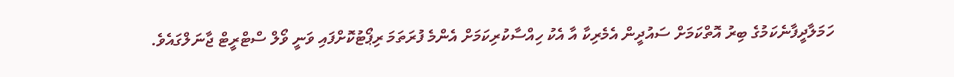ހަމަލާދީފާނެކަމުގެ ބިރު އޮތްކަމަށް ސައުދީން އެމެރިކާ އާ އެކު ހިއްސާކުރިކަމަށް އެންމެ ފުރަތަމަ ރިޕޯޓުކޮށްފައި ވަނީ ވޯލް ސްޓްރީޓް ޖާނަލްގައެވެ.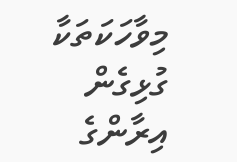މިވާހަކަތަކާ ގުޅިގެން އިރާންގެ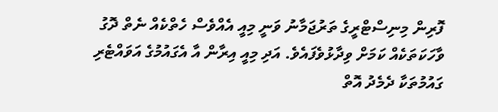ފޮރިން މިނިސްޓްރީގެ ތަރުޖަމާނު ވަނީ މިއީ އެއްވެސް ހެތްކެއް ނެތް ދޮގު ވާހަކަތަކެއް ކަމަށް ވިދާޅުވެފައެވެ. އަދި މިއީ އިރާން އާ އެގައުމުގެ އަވައްޓެރި ގައުމުތަކާ ދެމެދު އޮތް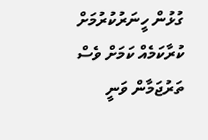ގުޅުން ހީނަރުކުރުމަށް ކުރާކަމެއް ކަމަށް ވެސް ތަރުޖަމާން ވަނީ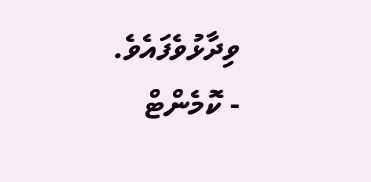ވިދާޅުވެފައެވެ.
- ކޮމެންޓް